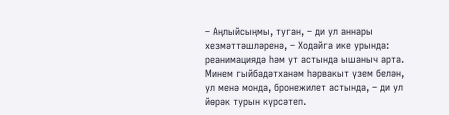– Аңлыйсыңмы, туган, – ди ул аннары хезмәттәшләренә, – Ходайга ике урында: реанимациядә һәм ут астында ышаныч арта. Минем гыйбадәтханәм һәрвакыт үзем белән, ул менә монда, бронежилет астында, – ди ул йөрәк турын күрсәтеп.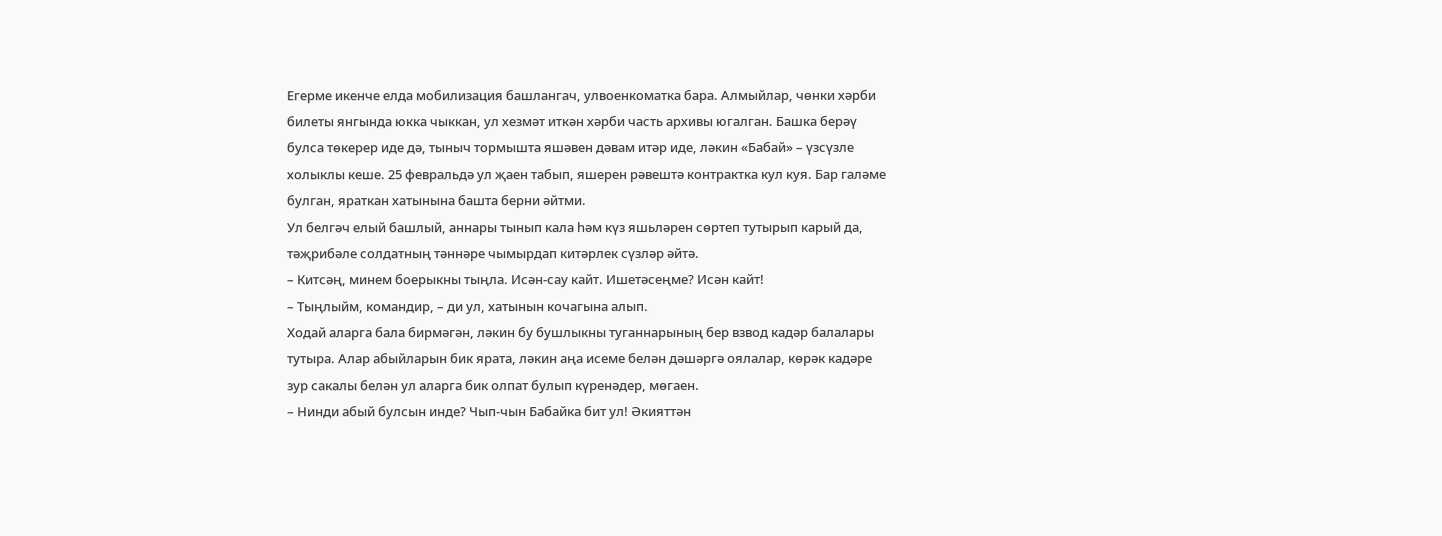Егерме икенче елда мобилизация башлангач, улвоенкоматка бара. Алмыйлар, чөнки хәрби билеты янгында юкка чыккан, ул хезмәт иткән хәрби часть архивы югалган. Башка берәү булса төкерер иде дә, тыныч тормышта яшәвен дәвам итәр иде, ләкин «Бабай» – үзсүзле холыклы кеше. 25 февральдә ул җаен табып, яшерен рәвештә контрактка кул куя. Бар галәме булган, яраткан хатынына башта берни әйтми.
Ул белгәч елый башлый, аннары тынып кала һәм күз яшьләрен сөртеп тутырып карый да, тәҗрибәле солдатның тәннәре чымырдап китәрлек сүзләр әйтә.
– Китсәң, минем боерыкны тыңла. Исән-сау кайт. Ишетәсеңме? Исән кайт!
– Тыңлыйм, командир, – ди ул, хатынын кочагына алып.
Ходай аларга бала бирмәгән, ләкин бу бушлыкны туганнарының бер взвод кадәр балалары тутыра. Алар абыйларын бик ярата, ләкин аңа исеме белән дәшәргә оялалар, көрәк кадәре зур сакалы белән ул аларга бик олпат булып күренәдер, мөгаен.
– Нинди абый булсын инде? Чып-чын Бабайка бит ул! Әкияттән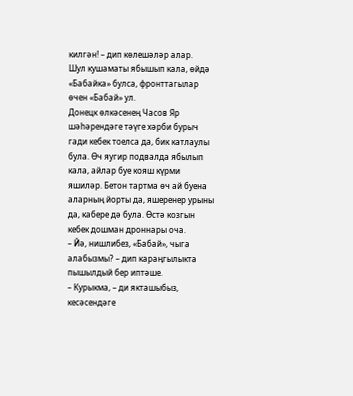килгән! – дип көлешәләр алар.
Шул кушаматы ябышып кала, өйдә «Бабайка» булса, фронттагылар өчен «Бабай» ул.
Донецк өлкәсенең Часов Яр шәһәрендәге тәүге хәрби бурыч гади кебек тоелса да, бик катлаулы була. Өч яугир подвалда ябылып кала, айлар буе кояш күрми яшиләр. Бетон тартма өч ай буена аларның йорты да, яшеренер урыны да, кабере дә була. Өстә козгын кебек дошман дроннары оча.
– Йә, нишлибез, «Бабай», чыга алабызмы? – дип караңгылыкта пышылдый бер иптәше.
– Курыкма, – ди якташыбыз, кесәсендәге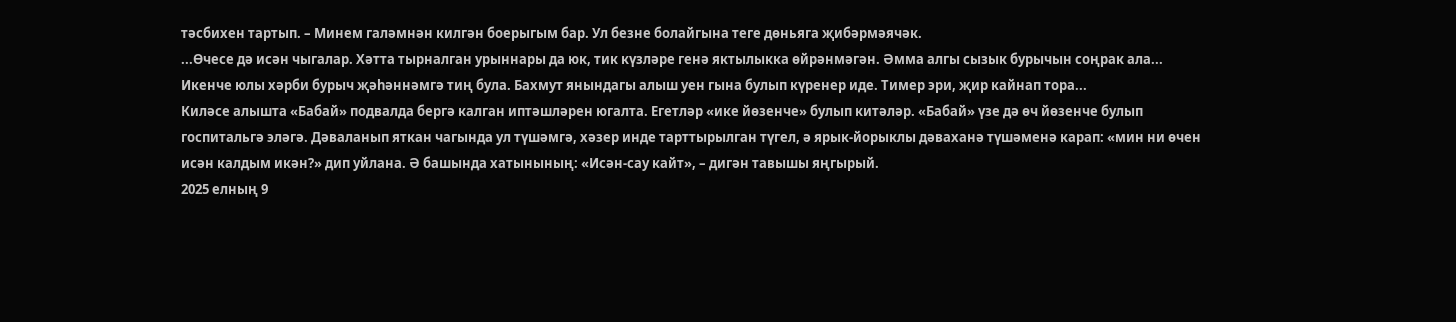тәсбихен тартып. – Минем галәмнән килгән боерыгым бар. Ул безне болайгына теге дөньяга җибәрмәячәк.
...Өчесе дә исән чыгалар. Хәтта тырналган урыннары да юк, тик күзләре генә яктылыкка өйрәнмәгән. Әмма алгы сызык бурычын соңрак ала...
Икенче юлы хәрби бурыч җәһәннәмгә тиң була. Бахмут янындагы алыш уен гына булып күренер иде. Тимер эри, җир кайнап тора...
Киләсе алышта «Бабай» подвалда бергә калган иптәшләрен югалта. Егетләр «ике йөзенче» булып китәләр. «Бабай» үзе дә өч йөзенче булып госпитальгә эләгә. Дәваланып яткан чагында ул түшәмгә, хәзер инде тарттырылган түгел, ә ярык-йорыклы дәваханә түшәменә карап: «мин ни өчен исән калдым икән?» дип уйлана. Ә башында хатынының: «Исән-сау кайт», – дигән тавышы яңгырый.
2025 елның 9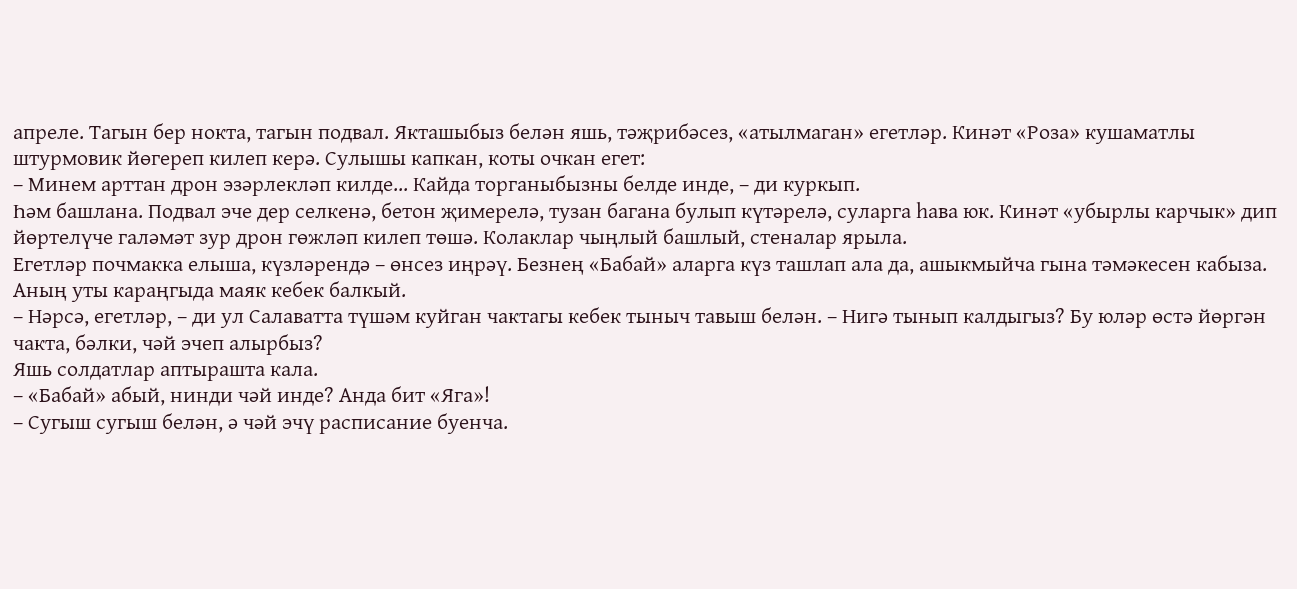апреле. Тагын бер нокта, тагын подвал. Якташыбыз белән яшь, тәҗрибәсез, «атылмаган» егетләр. Кинәт «Роза» кушаматлы штурмовик йөгереп килеп керә. Сулышы капкан, коты очкан егет:
– Минем арттан дрон эзәрлекләп килде... Кайда торганыбызны белде инде, – ди куркып.
Һәм башлана. Подвал эче дер селкенә, бетон җимерелә, тузан багана булып күтәрелә, суларга һава юк. Кинәт «убырлы карчык» дип йөртелүче галәмәт зур дрон гөжләп килеп төшә. Колаклар чыңлый башлый, стеналар ярыла.
Егетләр почмакка елыша, күзләрендә – өнсез иңрәү. Безнең «Бабай» аларга күз ташлап ала да, ашыкмыйча гына тәмәкесен кабыза. Аның уты караңгыда маяк кебек балкый.
– Нәрсә, егетләр, – ди ул Салаватта түшәм куйган чактагы кебек тыныч тавыш белән. – Нигә тынып калдыгыз? Бу юләр өстә йөргән чакта, бәлки, чәй эчеп алырбыз?
Яшь солдатлар аптырашта кала.
– «Бабай» абый, нинди чәй инде? Анда бит «Яга»!
– Сугыш сугыш белән, ә чәй эчү расписание буенча.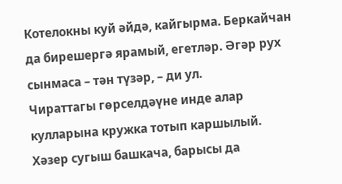Котелокны куй әйдә, кайгырма. Беркайчан да бирешергә ярамый, егетләр. Әгәр рух сынмаса – тән түзәр, – ди ул.
Чираттагы гөрселдәүне инде алар кулларына кружка тотып каршылый.
Хәзер сугыш башкача, барысы да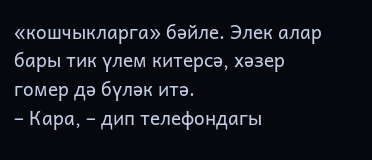«кошчыкларга» бәйле. Элек алар бары тик үлем китерсә, хәзер гомер дә бүләк итә.
– Кара, – дип телефондагы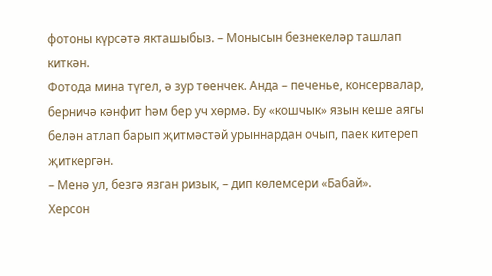фотоны күрсәтә якташыбыз. – Монысын безнекеләр ташлап киткән.
Фотода мина түгел, ә зур төенчек. Анда – печенье, консервалар, берничә кәнфит һәм бер уч хөрмә. Бу «кошчык» язын кеше аягы белән атлап барып җитмәстәй урыннардан очып, паек китереп җиткергән.
– Менә ул, безгә язган ризык, – дип көлемсери «Бабай».
Херсон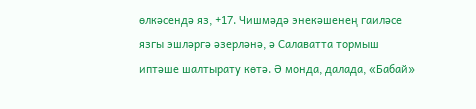өлкәсендә яз, +17. Чишмәдә энекәшенең гаиләсе язгы эшләргә әзерләнә, ә Салаватта тормыш иптәше шалтырату көтә. Ә монда, далада, «Бабай»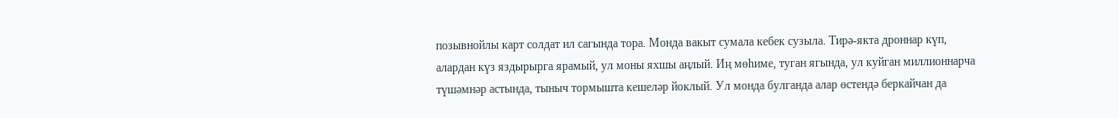позывнойлы карт солдат ил сагында тора. Монда вакыт сумала кебек сузыла. Тирә-якта дроннар күп, алардан күз яздырырга ярамый, ул моны яхшы аңлый. Иң мөһиме, туган ягында, ул куйган миллионнарча түшәмнәр астында, тыныч тормышта кешеләр йоклый. Ул монда булганда алар өстендә беркайчан да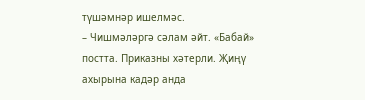түшәмнәр ишелмәс.
– Чишмәләргә сәлам әйт. «Бабай» постта. Приказны хәтерли. Җиңү ахырына кадәр анда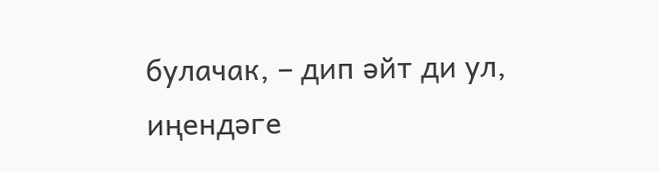булачак, – дип әйт ди ул, иңендәге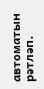автоматын рәтләп.